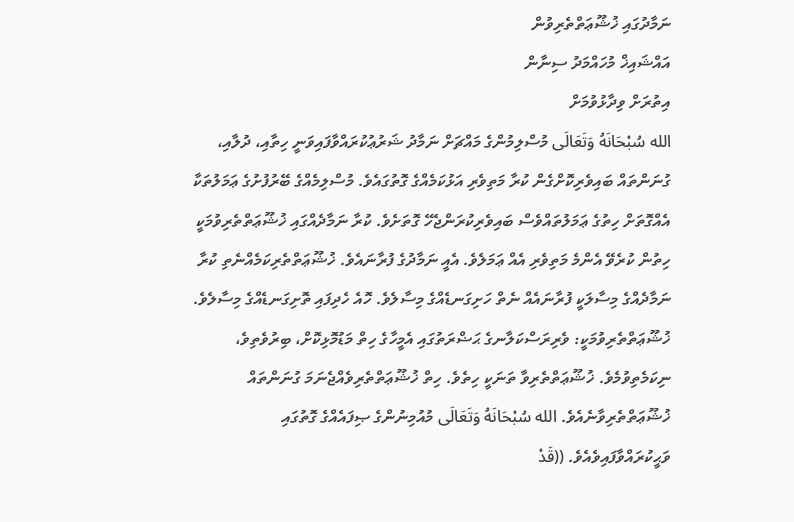ނަމާދުގައި ޚުޝޫޢަތްތެރިވުން
އައްޝައިޚް މުހައްމަދު ސިނާން
އިތުރަށް ވިދާޅުވުމަށް
الله سُبْحَانَهُ وَتَعَالَى މުސްލިމުންގެ މައްޗަށް ނަމާދު ޝަރުޢުކުރައްވާފައިވަނީ ހިތާއި، ދުލާއި، ގުނަންތައް ބައިވެރިކޮށްގެން ކުރާ މަތިވެރި އަޅުކަމެއްގެ ގޮތުގައެވެ. މުސްލިމެއްގެ ބޭރުފުށުގެ ޢަމަލުތަކާ އެއްގޮތަށް ހިތުގެ ޢަމަލުތައްވެސް ބައިވެރިކުރަންޖެހޭ ގޮތަށެވެ. ކުރާ ނަމާދެއްގައި ޚުޝޫޢަތްތެރިވުމަކީ ހިތުން ކުރެވޭ އެންމެ މަތިވެރި އެއް ޢަމަލެވެ. އެއީ ނަމާދުގެ ފުރާނައެވެ. ޚުޝޫޢަތްތެރިކަމެއްނެތި ކުރާ ނަމާދެއްގެ މިސާލަކީ ފުރާނައެއް ނެތް ހަށިގަނޑެއްގެ މިސާލެވެ. ހޮއެ ހެދިފައި ތޮށިގަނޑެއްގެ މިސާލެވެ.
ޚުޝޫޢަތްތެރިވުމަކީ: ވެރިރަސްކަލާނގެ ޙަޟްރަތުގައި އެމީހާގެ ހިތް މަޑުމޮޅިކޮށް، ބިރުވެތިވެ، ނިކަމެތިވުމެވެ. ޚުޝޫޢަތްތެރިވާ ތަނަކީ ހިތެވެ. ހިތް ޚުޝޫޢަތްތެރިވެއްޖެނަމަ ގުނަންތައް ޚުޝޫޢަތްތެރިވާނެއެވެ. الله سُبْحَانَهُ وَتَعَالَى މުއުމިނުންގެ ޞިފައެއްގެ ގޮތުގައި ވަޙީކުރައްވާފައިވެއެވެ. ((قَدْ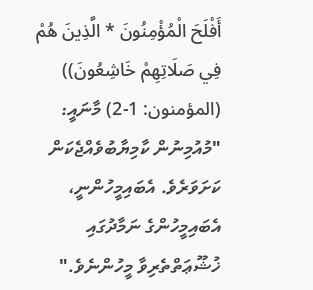أَفْلَحَ الْمُؤْمِنُونَ * الَّذِينَ هُمْ فِي صَلَاتِهِمْ خَاشِعُونَ)) (المؤمنون: 1-2) މާނައީ: "މުއުމިނުން ކާމިޔާބުވެއްޖެކަން ކަށަވަރެވެ. އެބައިމީހުންނީ، އެބައިމީހުންގެ ނަމާދުގައި ޚުޝޫޢަތްތެރިވާ މީހުންނެވެ."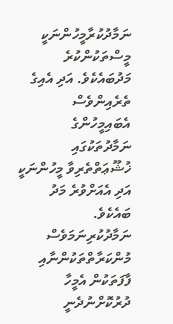ނަމާދުކުރާމީހުންނަކީ މީސްތަކުންކުރެ މަދުބައެކެވެ. އަދި އެއިގެ ތެރެއިންވެސް އެބައިމީހުންގެ ނަމާދުތަކުގައި ޚުޝޫޢަތްތެރިވާ މީހުންނަކީ އަދި އެއަށްވުރެ މަދު ބައެކެވެ. ނަމާދުކުރިނަމަވެސް މުންކަރާތްތަކުންނާއި ފާފަތަކުން އެމީހާ ދުރުކޮށްނުދެނީ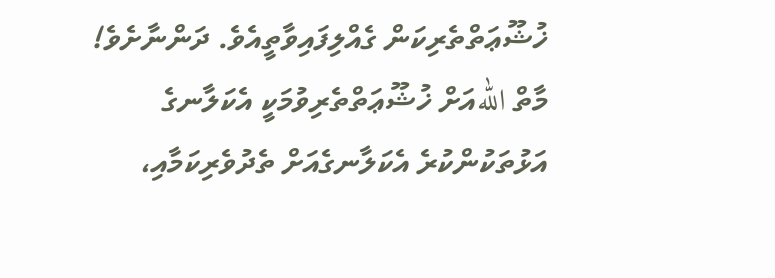ޚުޝޫޢަތްތެރިކަން ގެއްލިފައިވާތީއެވެ. ދަންނާށެވެ! މާތް اللهއަށް ޚުޝޫޢަތްތެރިވުމަކީ އެކަލާނގެ އަޅުތަކުންކުރެ އެކަލާނގެއަށް ތެދުވެރިކަމާއި،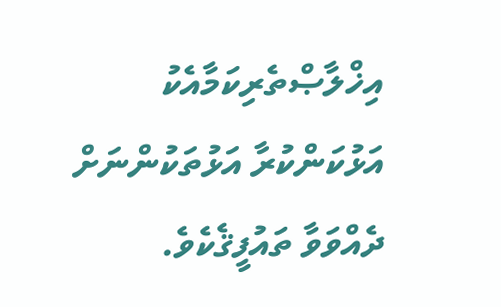އިޚްލާޞްތެރިކަމާއެކު އަޅުކަންކުރާ އަޅުތަކުންނަށް ދެއްވަވާ ތައުފީޤެކެވެ.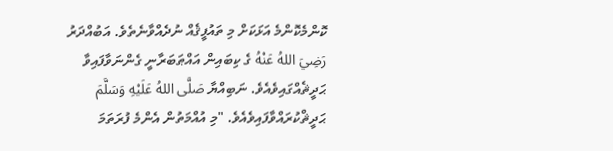ކޮންމެކޮންމެ އަޅަކަށް މި ތައުފީޤެއް ނުދެއްވާނެތެވެ. އަބުއްދަރު رَضِيَ اللهُ عَنْهُ ގެ ކިބައިން އައްޠަބަރާނީ ގެންނަވާފައިވާ ޙަދީޘެއްގައިވެއެވެ. ނަބިއްޔާ صَلَّى اللهُ عَلَيْهِ وَسَلَّمَ ޙަދީޘްކުރައްވާފައިވެއެވެ. "މި އުއްމަތުން އެންމެ ފުރަތަމަ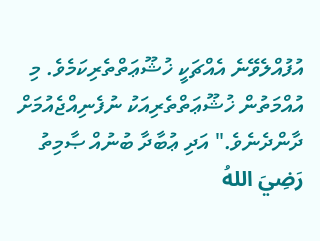އުފުއްލެވޭނެ އެއްޗަކީ ޚުޝޫޢަތްތެރިކަމެވެ. މި އުއްމަތުން ޚުޝޫޢަތްތެރިއަކު ނުފެނިއްޖެއުމަށް ދާންދެނެވެ." އަދި ޢުބާދާ ބުނުއް ޞާމިތު رَضِيَ اللهُ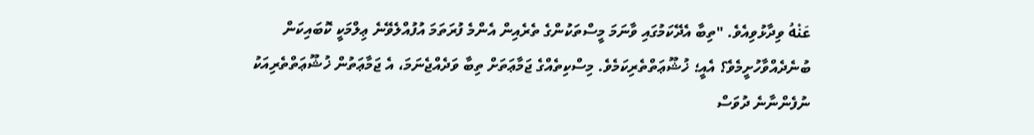عَنْهُ ވިދާޅުވިއެވެ. "ތިބާ އެދޭކަމުގައި ވާނަމަ މީސްތަކުންގެ ތެރެއިން އެންމެ ފުރަތަމަ އުފުއްލެވޭނެ ޢިލްމަކީ ކޮބައިކަން ބުނެދެއްވާހުށީމެވެ؟ އެއީ؛ ޚުޝޫޢަތްތެރިކަމެވެ. މިސްކިތެއްގެ ޖަމާޢަތަށް ތިބާ ވަދެއްޖެނަމަ، އެ ޖަމާޢަތުން ޚުޝޫޢަތްތެރިއަކު ނުފެންނާނެ ދުވަސް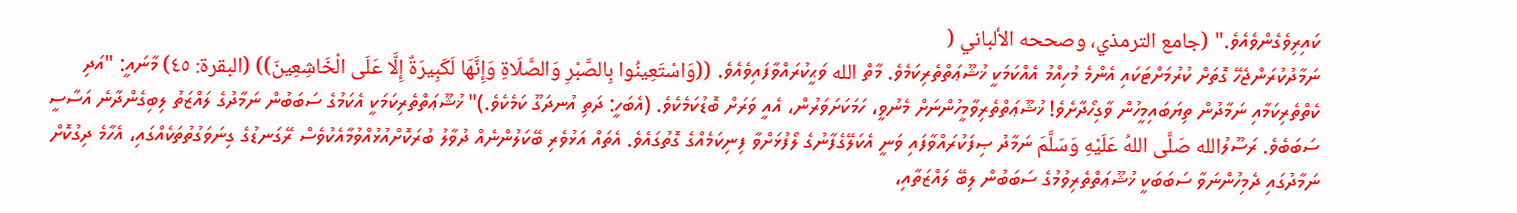ކައިރިވެގެންވެއެވެ." (جامع الترمذي، وصححه الألباني (
ނަމާދުކުރަންޖެހޭ ގޮތަށް ކުރުމަށްޓަކައި އެންމެ މުހިއްމު އެއްކަމަކީ ޚުޝޫޢަތްތެރިކަމެވެ. މާތް الله ވަޙީކުރައްވާފައިވެއެވެ. ((وَاسْتَعِينُوا بِالصَّبْرِ وَالصَّلَاةِ وَإِنَّهَا لَكَبِيرَةٌ إِلَّا عَلَى الْخَاشِعِينَ)) (البقرة: ٤٥) މާނައީ: "އަދި ކެތްތެރިކަމާއި ނަމާދުން ތިޔަބައިމީހުން ވާގިހޯދާށެވެ! ޚުޝޫޢަތްތެރިވާމީހުންނަށް މެނުވީ، ހަމަކަށަވަރުން، އެއީ ވަރަށް ބޮޑުކަމެކެވެ. (އެބަހީ: ދަތި އުނދަގޫ ކަމެކެވެ.)" ޚުޝޫޢަތްތެރިކަމަކީ އެކަމުގެ ސަބަބުން ނަމާދުގެ ލައްޒަތު ލިބިގެންދާނެ އަސާސީ ސަބަބެވެ. ރަސޫލުالله صَلَّى اللهُ عَلَيْهِ وَسَلَّمَ ނަމާދު ޞިފަކުރައްވާފައި ވަނީ އެކަލޭގެފާނުގެ ލޯފުޅަށްވާ ފިނިކަމެއްގެ ގޮތުގައެވެ. އެތައް އަޅުވެރި ބޭކަލުންނެއް ދުވާލު ބުރަކޮށްއުޅުއްވުމާއެކުވެސް ރޭގަނޑުގެ ގިނަވަގުތުތަކެއްގައި، އެހާމެ ދިގުކޮށް ނަމާދުގައި ދެމިހުންނަވާ ސަބަބަކީ ޚުޝޫޢަތްތެރިވުމުގެ ސަބަބުން ލިބޭ ލައްޒަތާއި،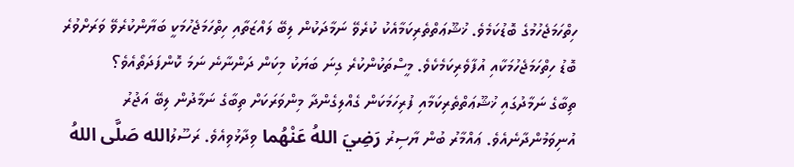ހިތްހަމަޖެހުމުގެ ބޮޑުކަމެވެ. ޚުޝޫޢަތްތެރިކަމާއެކު ކުރެވޭ ނަމާދަކުން ލިބޭ ލައްޒަތާއި ހިތްހަމަޖެހުމަކީ ބަޔާންކުރެވޭ ވަރަށްވުރެ ބޮޑު ހިތްހަމަޖެހުމަކާއި އުފާވެރިކަމެކެވެ. މީސްތަކުންކުރެ ގިނަ ބަޔަކު މިކަން ދަންނާނެ ނަމަ ކޮންފަދަތޯއެވެ؟
ތިބާގެ ނަމާދުގައި ޚުޝޫޢަތްތެރިކަމާއި ފުރިހަމަކަން ގެއްލިގެންދާ މިންވަރަކަށް ތިބާގެ ނަމާދުން ލިބޭ އަޖުރު އުނިވަމުންދާނެއެވެ. ޢައްމާރު ބުން ޔާސިރު رَضِيَ اللهُ عَنْهُما ވިދާޅުވިއެވެ. ރަސޫލުالله صَلَّى اللهُ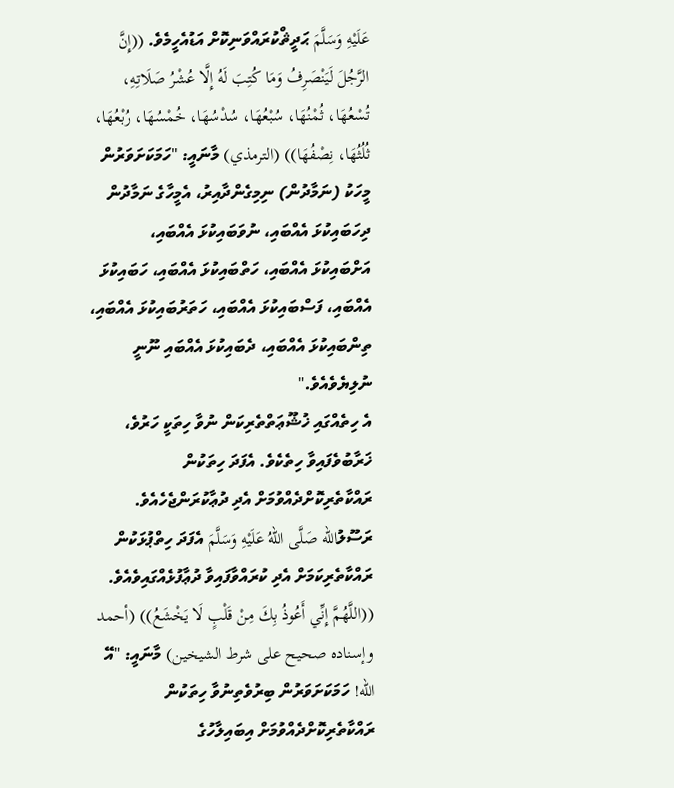عَلَيْهِ وَسَلَّمَ ޙަދީޘްކުރައްވަނިކޮށް އަޑުއެހީމެވެ. ((إِنَّ الرَّجُلَ لَيَنْصَرِفُ وَمَا كُتِبَ لَهُ إِلَّا عُشْرُ صَلَاتِهِ، تُسْعُهَا، ثُمْنُهَا، سُبْعُهَا، سُدْسُهَا، خُمْسُهَا، رُبْعُهَا، ثُلُثُهَا، نِصْفُهَا)) (الترمذي) މާނައީ: "ހަމަކަށަވަރުން މީހަކު (ނަމާދުން) ނިމިގެންދާއިރު، އެމީހާގެ ނަމާދުން ދިހަބައިކުޅަ އެއްބައި، ނުވަބައިކުޅަ އެއްބައި، އަށްބައިކުޅަ އެއްބައި، ހަތްބައިކުޅަ އެއްބައި، ހަބައިކުޅަ އެއްބައި، ފަސްބައިކުޅަ އެއްބައި، ހަތަރުބައިކުޅަ އެއްބައި، ތިންބައިކުޅަ އެއްބައި، ދެބައިކުޅަ އެއްބައި ނޫނީ ނުލިޔެވެއެވެ."
އެ ހިތެއްގައި ޚުޝޫޢަތްތެރިކަން ނުވާ ހިތަކީ ހަރުވެ، ޚަރާބުވެފައިވާ ހިތެކެވެ. އެފަދަ ހިތަކުން ރައްކާތެރިކޮށްދެއްވުމަށް އެދި ދުޢާކުރަންޖެހެއެވެ. ރަސޫލުالله صَلَّى اللهُ عَلَيْهِ وَسَلَّمَ އެފަދަ ހިތްޕުޅަކުން ރައްކާތެރިކަމަށް އެދި ކުރައްވާފައިވާ ދުޢާފުޅެއްގައިވެއެވެ. ((اللَّهُمَّ إِنِّي أَعُوذُ بِكَ مِنْ قَلْبٍ لَا يَخْشَعُ)) (أحمد وإسناده صحيح على شرط الشيخين) މާނައީ: "އޭ الله! ހަމަކަށަވަރުން ބިރުވެތިނުވާ ހިތަކުން ރައްކާތެރިކޮށްދެއްވުމަށް އިބައިލާހުގެ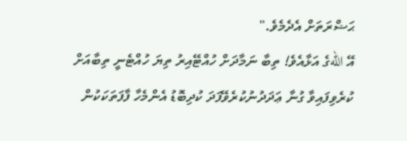ޙަޟްރަތަށް އެދެމެވެ."
އޭ اللهގެ އަޅާއެވެ! ތިބާ ނަމާދަށް ހުއްޓޭއިރު ތިޔަ ހުއްޓެނީ ތިބާއަށް ކުރެވިފައިވާ ގުނާ ޢަދަދުނުކުރެވޭފަދަ ކުދިބޮޑު އެންމެހާ ފާފަތަކަކުން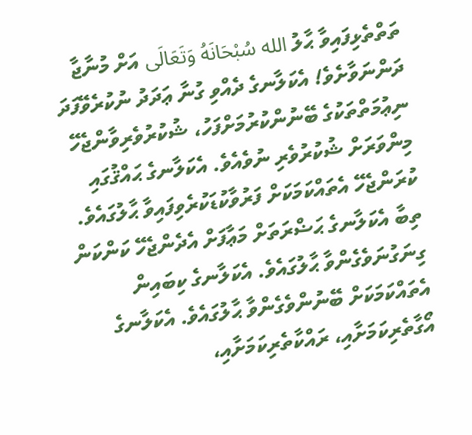ތަތްތެޅިފައިވާ ޙާލު الله سُبْحَانَهُ وَتَعَالَى އަށް މުނާޖާ ދަންނަވާށެވެ! އެކަލާނގެ ދެއްވި ގުނާ ޢަދަދު ނުކުރެވޭފަދަ ނިޢުމަތްތަކުގެ ބޭނުންކުރުމަށްފަހު، ޝުކުރުވެރިވާންޖެހޭ މިންވަރަށް ޝުކުރުވެރި ނުވެއެވެ. އެކަލާނގެ ޙައްޤުގައި ކުރަންޖެހޭ އެތައްކަމަކަށް ފަރުވާކުޑަކުރެވިފައިވާ ޙާލުގައެވެ. ތިބާ އެކަލާނގެ ޙަޟްރަތަށް މަޢާފަށް އެދެންޖެހޭ ކަންކަން ގިނަގުނަވެގެންވާ ޙާލުގައެވެ. އެކަލާނގެ ކިބައިން އެތައްކަމަކަށް ބޭނުންވެގެންވާ ޙާލުގައެވެ. އެކަލާނގެ އޯގާތެރިކަމަށާއި، ރައްކާތެރިކަމަށާއި،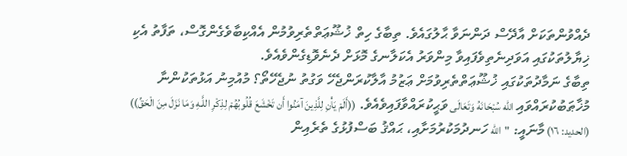ދެއްވުންތަކަށް އާދޭސް ދަންނަވާ ޙާލުގައެވެ. ތިބާގެ ހިތް ޚުޝޫޢަތްތެރިވުމުން އެއްކިބާވެގެންގޮސް، ތަފާތު އެކި ޚިޔާލުތަކުގައި އަވަދިނެތިވެފައިވާ މިންވަރު އެކަލާނގެ މޮޅަށް ދެނެވޮޑިގެންވެއެވެ.
ތިބާގެ ނަމާދުތަކުގައި ޚުޝޫޢަތްތެރިވުމަށް ޢަޒުމު އާލާކުރަންޖެހޭ ވަގުތު ނުޖެހޭތޯ؟ މުއުމިނު އަޅުތަކުންނާ މުޚާޠަބުކުރައްވައި الله سُبْحَانَهُ وَتَعَالَى ވަޙީކުރައްވާފައިވެއެވެ. ((أَلَمْ يَأْنِ لِلَّذِينَ آمَنُوا أَن تَخْشَعَ قُلُوبُهُمْ لِذِكْرِ اللَّـهِ وَمَا نَزَلَ مِنَ الْحَقِّ)) (الحديد: ١٦) މާނައީ: "الله ހަނދުމަކުރުމަށާއި، ޙައްޤު ބަސްފުޅުގެ ތެރެއިން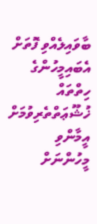ބާވައިލެއްވި ފޮތަށް އެބައިމީހުންގެ ހިތްތައް ޚުޝޫޢަތްތެރިވުމަށް އީމާންވި މީހުންނަށް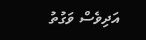އަދިވެސް ވަގުތު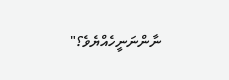ނާންނަނީހެއްޔެވެ؟"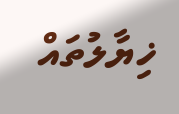ޚިޔާލުތައް